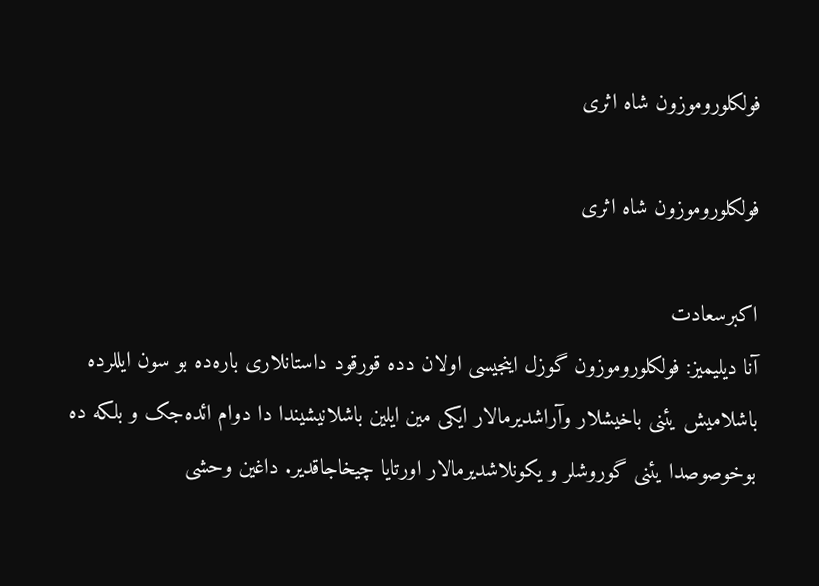فولکلوروموزون شاه اثری

فولکلوروموزون شاه اثری

اکبرسعادت
آنا دیلیمیز: فولکلوروموزون‌ گوزل‌ اینجیسى اولان‌ دده قورقود داستانلارى باره‌ده‌ بو سون‌ ایللرده‌ باشلامیش‌ یئنى باخیشلار وآراشدیرمالار ایکى مین‌ ایلین‌ باشلانیشیندا دا دوام‌ ائده‌جک‌ و بلکه‌ ده‌ بوخوصوصدا یئنى گوروشلر و یکونلاشدیرمالار اورتایا چیخاجاقدیر. داغین ‌وحشى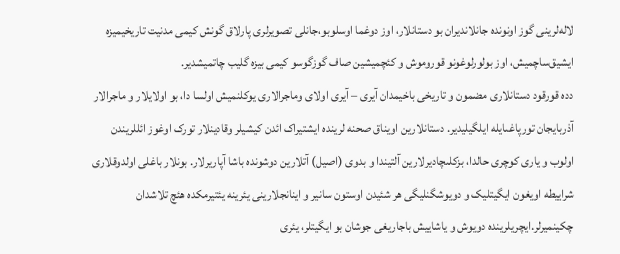لاله‌لرینى گوز اونونده‌ جانلاندیران‌ بو دستانلار، اوز دوغما اوسلوبو،جانلى تصویرلرى پارلاق‌ گونش‌ کیمى مدنیت‌ تاریخیمیزه‌ ایشیق‌ساچمیش‌، اوز بولورلوغونو قوروموش‌ و کئچمیشین‌ صاف‌ گوزگوسو کیمى بیزه‌ گلیب‌ چاتمیشدیر.
دده قورقود‌ دستانلارى مضمون‌ و تاریخى باخیمدان‌ آیرى – آیرى اولاى وماجرالارى یوکلنمیش‌ اولسا دا، بو اولایلار و ماجرالار آذربایجان‌ تورپاغىایله‌ ایلگیلیدیر. دستانلارین‌ اویناق‌ صحنه ‌لرینده‌ ایشتیراک‌ ائدن‌ کیشیلر وقادینلار تورک‌ اوغوز ائللریندن‌ اولوب‌ و یارى کوچرى حالدا، بزکلىچادیرلارین‌ آلتیندا و بدوى (اصیل‌) آتلارین‌ دوشونده‌ باشا آپاریرلار. بونلار باغلى اولدوقلارى شراییطه‌ اویغون‌ ایگیتلیک‌ و دویوشگنلیگى هر شئیدن ‌اوستون‌ سانیر و اینانجلارینى یئرینه‌ یئتیرمکده‌ هئچ‌ تلاشدان‌ چکینمیرلر.ایچریلرینده‌ دویوش‌ و یاشاییش‌ باجاریغى جوشان‌ بو ایگیتلر، یئرى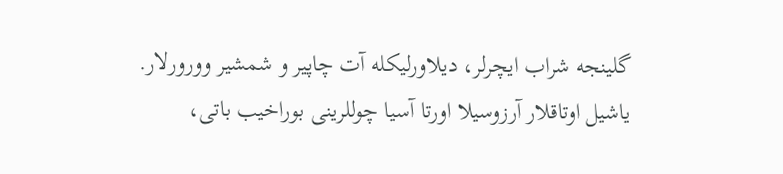گلینجه ‌شراب‌ ایچرلر، دیلاورلیکله‌ آت‌ چاپیر و شمشیر وورورلار.
یاشیل‌ اوتاقلار آرزوسیلا اورتا آسیا چوللرینى بوراخیب‌ باتى،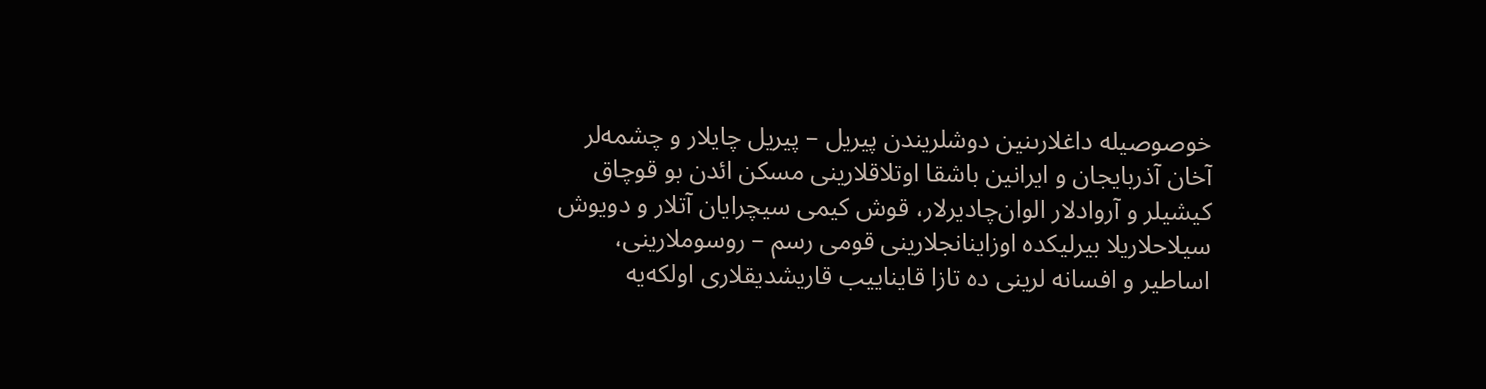خوصوصیله ‌داغلارىنین‌ دوشلریندن‌ پیریل‌ – پیریل‌ چایلار و چشمه‌لر آخان‌ آذربایجان ‌و ایرانین‌ باشقا اوتلاقلارینى مسکن‌ ائدن‌ بو قوچاق‌ کیشیلر و آروادلار الوان‌چادیرلار، قوش‌ کیمى سیچرایان‌ آتلار و دویوش‌ سیلاحلاریلا بیرلیکده‌ اوزاینانجلارینى قومى رسم‌ – روسوملارینى، اساطیر و افسانه لرینى ده‌ تازا قایناییب‌ قاریشدیقلارى اولکه‌یه‌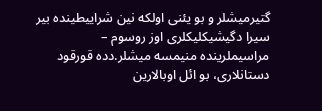گتیرمیشلر و بو یئنى اولکه ‌نین‌ شراییطینده ‌بیر سیرا دگیشیکلیکلرى اوز روسوم‌ – مراسیملرینده‌ منیمسه ‌میشلر.دده قورقود‌ دستانلارى، بو ائل‌ اوبالارین‌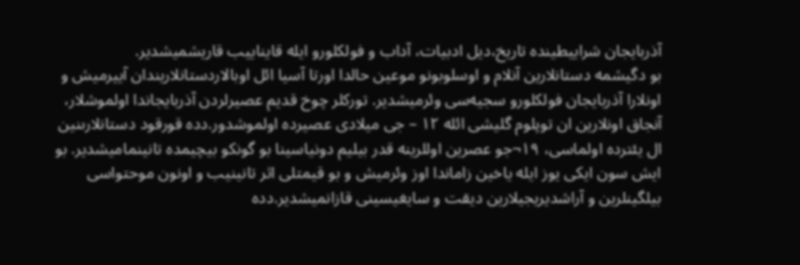آذربایجان‌ شراییطینده‌ تاریخ‌،دیل ادبیات‌، آداب‌ و فولکلورو ایله‌ قایناییب‌ قاریشمیشدیر.
بو دگیشمه‌ دستانلارین‌ آنلام‌ و اوسلوبونو موعین‌ حالدا اورتا آسیا ائل‌ اوبالاردستانلاریندان‌ آییرمیش‌ و اونلارا آذربایجان‌ فولکلورو سجیه‌سى وئرمیشدیر. تورکلر چوخ‌ قدیم‌ عصیرلردن‌ آذربایجاندا اولموشلار، آنجاق ‌اونلارین‌ ان‌ توپلوم‌ گلیشى ائله‌ ۱۲ – جى میلادى عصیرده‌ اولموشدور.دده قورقود‌ دستانلارىنین‌ ال ‌یئترده‌ اولماسى، ۱۹¬جو عصرین‌ اوللرینه ‌قدر بیلیم‌ دونیاسینا بو گونکو بیچیمده‌ تانینمامیشدیر. بو ایش‌ سون‌ ایکى یوز ایله‌ یاخین‌ زاماندا اوز وئرمیش‌ و بو قیمتلى اثر تانینیب‌ و اونون ‌موحتواسى بیلگینلرین‌ و آراشدیریجیلارین‌ دیقت‌ و سایغیسینى قازانمیشدیر.دده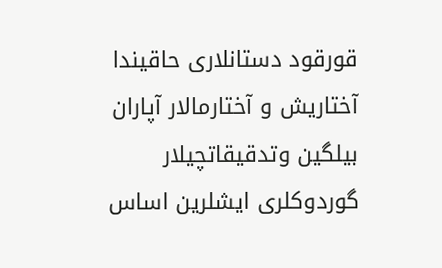قورقود‌ دستانلارى حاقیندا آختاریش‌ و آختارمالار آپاران‌ بیلگین‌ وتدقیقاتچیلار گوردوکلرى ایشلرین‌ اساس‌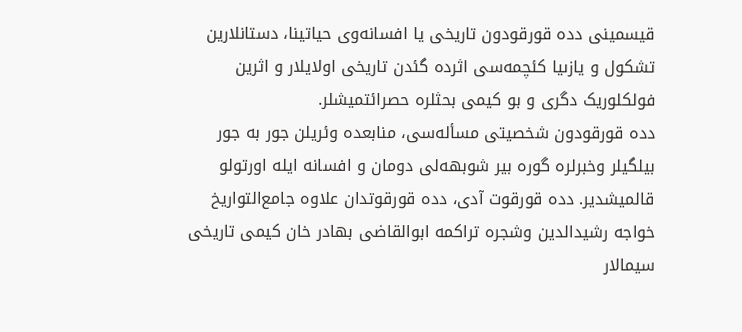قیسمینى دده‌ قورقودون‌ تاریخى یا افسانه‌وى حیاتینا، دستانلارین‌ تشکول‌ و یازىیا کئچمه‌سى اثرده‌ گئدن‌ تاریخى اولایلار و اثرین‌ فولکلوریک‌ دگرى و بو کیمى بحثلره‌ حصرائتمیشلر.
دده‌ قورقودون‌ شخصیتى مسأله‌سى، منابعده‌ وئریلن‌ جور به‌ جور بیلگیلر وخبرلره‌ گوره‌ بیر شوبهه‌لى دومان‌ و افسانه‌ ایله‌ اورتولو قالمیشدیر. دده‌ قورقوت‌ آدى، دده‌ قورقوتدان‌ علاوه جامع‌التواریخ‌ خواجه‌ رشیدالدین‌ وشجره‌ تراکمه‌ ابوالقاضى بهادر خان‌ کیمى تاریخى سیمالار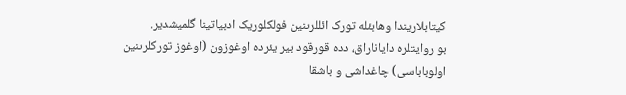کیتابلاریندا وهابئله‌ تورک‌ ائللرىنین‌ فولکلوریک‌ ادبیاتینا گلمیشدیر.
بو روایتلره‌ دایاناراق‌، دده‌ قورقود بیر یئرده‌ اوغوزون (اوغوز تورکلرىنین‌ اولوباباسى) چاغداشى و باشقا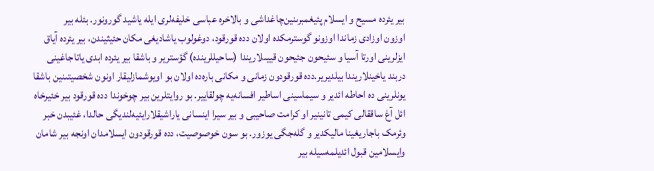بیر یئرده‌ مسیح‌ و ایسلام‌ پئیغمبرىنین‌چاغداشى و بالاخره‌ عباسى خلیفه‌لرى ایله‌ یاشید گورونور. بئله‌ بیر اوزون ‌اوزادى زماندا اوزونو گوسترمکده‌ اولان‌ دده قورقود‌، دوغولوب‌ یاشادیغى مکان‌ حئیثیندن‌، بیر یئرده‌ آیاق‌ ایزلرینى اورتا آسیا و سئیحون‌ جئیحون ‌قییىلاریندا (ساحیللرینده‌) گؤستریر و باشقا بیر یئرده‌ ابدى یاتاجاغینى دربند یاخینلاریندا بیلدیریر.دده‌ قورقودون‌ زمانى و مکانى باره‌ده‌ اولان‌ بو اویوشمازلیقار اونون ‌شخصیتىنین‌ باشقا یونلرینى ده‌ احاطه‌ ائدیر و سیماسینى اساطیر افسانه‌یه‌ چولقاییر. بو روایتلرین‌ بیر چوخوندا دده قورقود‌ بیر خئیرخاه‌ ائل ‌آغ‌ ساققالى کیمى تانینیر او کرامت‌ صاحیبى و بیر سیرا اینسانى یاراشیقلارایئیه‌لندیگى حالدا، غئیبدن‌ خبر وئرمک‌ باجاریغینا مالیکدیر و گله‌جگى یوزور. بو سون‌ خوصوصیت‌، دده‌ قورقودون‌ ایسلامدان‌ اونجه‌ بیر شامان‌ وایسلامین‌ قبول‌ ائدیلمه‌سیله‌ بیر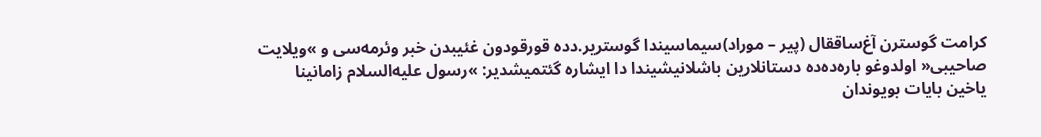کرامت‌ گوسترن‌ آغ‌ساققال‌ (پیر – موراد)سیماسیندا گوستریر.دده‌ قورقودون‌ غئیبدن‌ خبر وئرمه‌سى و »ویلایت‌ صاحیبى« اولدوغو باره‌ده‌ده‌ دستانلارین‌ باشلانیشیندا دا ایشاره‌ گئتمیشدیر: »رسول‌ علیه‌السلام ‌زامانینا یاخین‌ بایات‌ بویوندان‌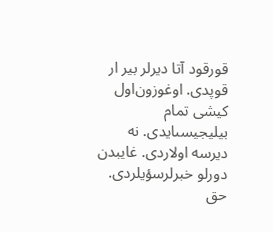قورقود آتا دیرلر بیر ار قوپدى. اوغوزون‌اول‌ کیشى تمام‌ بیلیجیسىایدى. نه‌ دیرسه‌ اولاردى. غایبدن دورلو خبرلرسؤیلردى. حق‌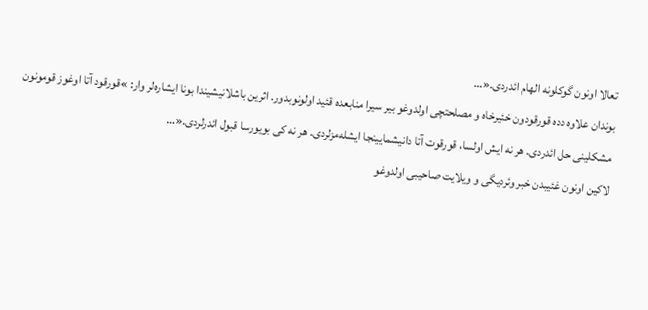تعالا اونون‌ گوکلونه‌ الهام‌ ائدردى.«…
بوندان‌ علاوه‌ دده‌ قورقودون‌ خئیرخاه‌ و مصلحتچى اولدوغو بیر سیرا منابعده‌ قئید اولونوبدور. اثرین‌ باشلانیشیندا بونا ایشاره‌لر وار: »قورقود آتا اوغوز قومونون‌ مشکلینى حل‌ ائدردى. هر نه‌ ایش‌ اولسا، قورقوت‌ آتا دانیشمایینجا ایشله‌مزلردى. هر نه‌ کى بویورسا قبول‌ ائدرلردى.«…
لاکین‌ اونون‌ غئیبدن‌ خبر وئردیگى و ویلایت‌ صاحیبى اولدوغو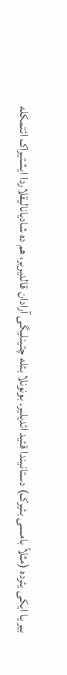بیر یا ایکى یئرده‌ (مثلاً بامسى بئیرک‌) دستانیندا قئید ائدیلیر. بونونلا بئله چتینلیگى آرادان‌ قالدیریر، هم‌ ده‌ شادیانالیقلاردا ایشتیراک‌ ائتمکله‌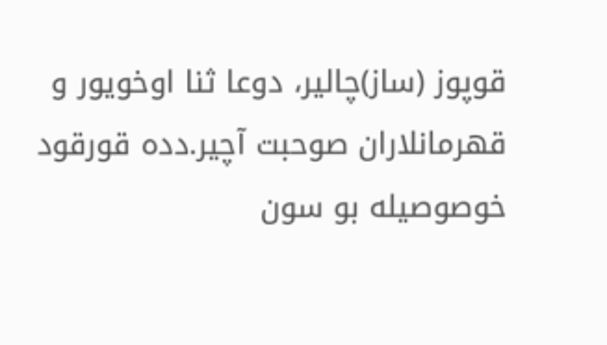قوپوز (ساز)چالیر، دوعا ثنا اوخویور و قهرمانلاران‌ صوحبت‌ آچیر.دده قورقود‌ خوصوصیله‌ بو سون‌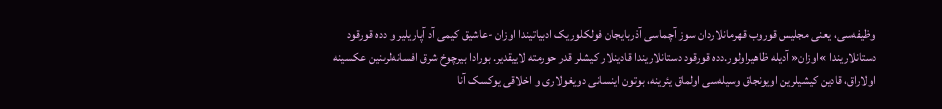وظیفه‌سى، یعنى مجلیس‌ قوروب ‌قهرمانلاردان‌ سوز آچماسى آذربایجان‌ فولکلوریک‌ ادبیاتیندا اوزان‌ -عاشیق‌ کیمى آد آپاریلیر و دده قورقود‌ دستانلاریندا »اوزان‌« آدیله‌ ظاهیراولور.دده‌ قورقود دستانلاریندا قادینلار کیشلر قدر حورمته‌ لاییقدیر. بورادا بیرچوخ‌ شرق‌ افسانه‌لرىنین‌ عکسینه‌ اولاراق‌، قادین‌ کیشیلرین‌ اویونجاق ‌وسیله‌سى اولماق‌ یئرینه‌، بوتون‌ اینسانى دویغولارى و اخلاقى یوکسک‌ آنا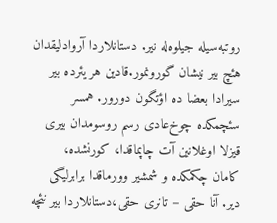روتبه‌سیله‌ جیلوه‌له نیر. دستانلاردا آروادلیقدان‌ هئچ‌ بیر نیشان‌ گورونمور.قادین‌ هر یئرده‌ بیر سیرادا بعضا ده‌ اؤتگون‌ دورور. همسر سئچمکده‌ چوخ‌عادى رسم‌ روسومدان‌ بیرى قیزلا اوغلانین‌ آت‌ چاپماقدا، کورنشده‌، کامان ‌چکمکده‌ و شمشیر وورماقدا برابرلیگى دیر. آنا حقى – تانرى حقى،دستانلاردا بیر نئچه‌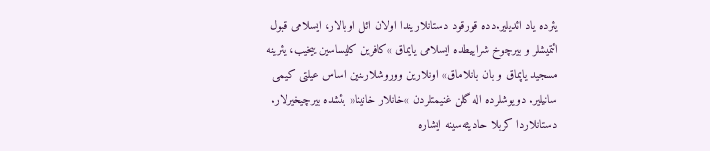یئرده‌ یاد ائدیلیر.دده‌ قورقود دستانلاریندا اولان‌ ائل‌ اوبالار، ایسلامى قبول‌ ائتمیشلر و بیرچوخ‌ شراییطده‌ ایسلامى یایماق‌ »کافرین‌ کلیساسین‌ ییخیب‌، یئرینه‌ مسجید یاپماق‌ و بان‌ بانلاماق‌» اونلارین‌ ووروشلارىنین‌ اساس‌ عیلتى کیمى سانیلیر. دویوشلرده‌ اله‌ گلن‌ غنیمتلردن‌ »خانلار خانینا« بئشده‌ بیرچیخیرلار. دستانلاردا کربلا حادیثه‌سینه‌ ایشاره‌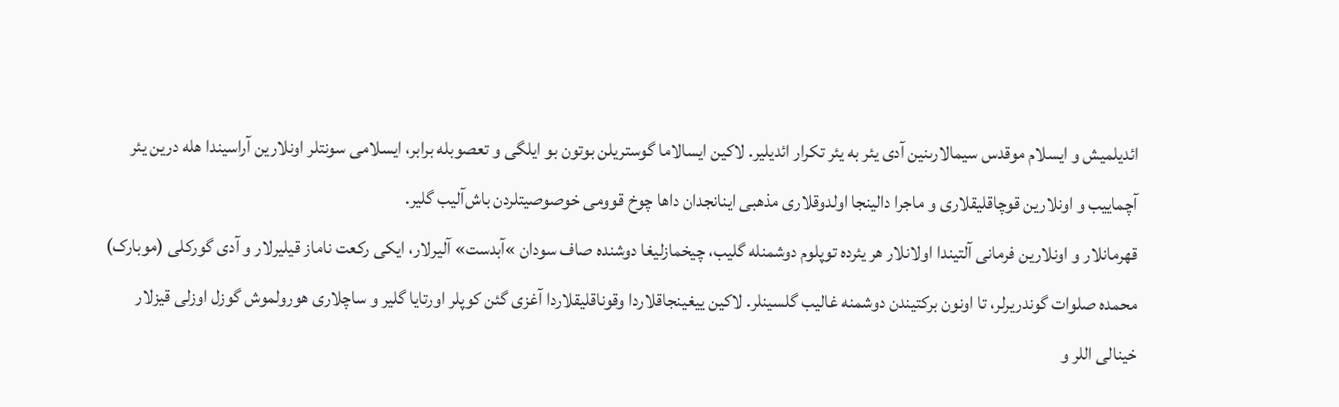ائدیلمیش‌ و ایسلام ‌موقدس‌ سیمالارىنین‌ آدى یئر به‌ یئر تکرار ائدیلیر. لاکین‌ ایسالاما گوستریلن‌ بوتون‌ بو ایلگى و تعصوبله‌ برابر، ایسلامى سونتلر اونلارین ‌آراسیندا هله‌ درین‌ یئر آچماییب‌ و اونلارین‌ قوچاقلیقلارى و ماجرا دالینجا اولدوقلارى مذهبى اینانجدان‌ داها چوخ‌ قوومى خوصوصیتلردن‌ باش‌آلیب‌ گلیر.
قهرمانلار و اونلارین‌ فرمانى آلتیندا اولانلار هر یئرده‌ توپلوم‌ دوشمنله‌ گلیب‌، چیخمازلیغا دوشنده‌ صاف‌ سودان‌ »آبدست‌» آلیرلار، ایکى رکعت‌ ناماز قیلیرلار و آدى گورکلى (موبارک‌) محمده‌ صلوات‌ گوندریرلر، تا اونون‌ برکتیندن‌ دوشمنه‌ غالیب‌ گلسینلر. لاکین‌ ییغینجاقلاردا وقوناقلیقلاردا آغزى گئن‌ کوپلر اورتایا گلیر و ساچلارى هورولموش‌ گوزل‌ اوزلى قیزلار خینالى اللر و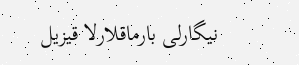نیگارلى بارماقلارلا قیزیل‌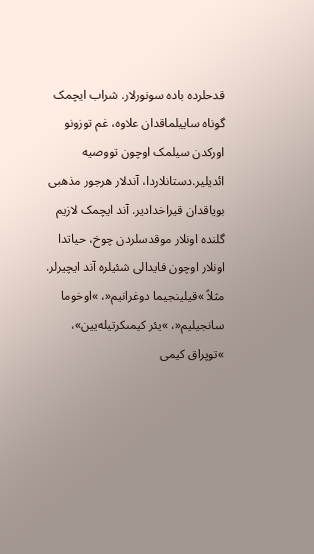قدحلرده‌ باده ‌سونورلار. شراب‌ ایچمک‌ گوناه‌ ساییلماقدان‌ علاوه‌، غم‌ توزونو اورکدن ‌سیلمک‌ اوچون‌ تووصیه‌ ائدیلیر.دستانلاردا، آندلار هرجور مذهبى بویاقدان‌ قیراخدادیر. آند ایچمک‌ لازیم‌ گلنده‌ اونلار موقدسلردن‌ چوخ‌، حیاتدا اونلار اوچون‌ فایدالى شئیلره‌ آند ایچیرلر. مثلاً »قیلینجیما دوغرانیم‌«، »اوخوما سانجیلیم«، »یئر کیمىکرتیله‌یین‌»، »توپراق‌ کیمى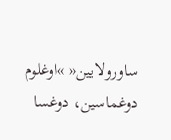ساورولایین‌« »اوغلوم‌ دوغماسین‌، دوغسا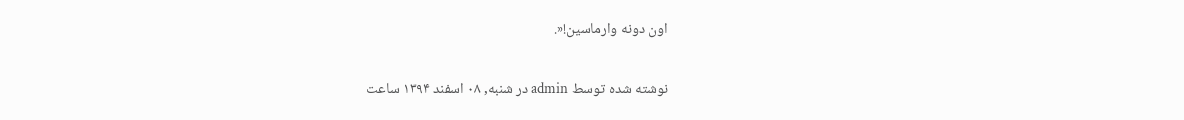اون ‌دونه‌ وارماسین‌!«.

نوشته شده توسط admin در شنبه, ۰۸ اسفند ۱۳۹۴ ساعت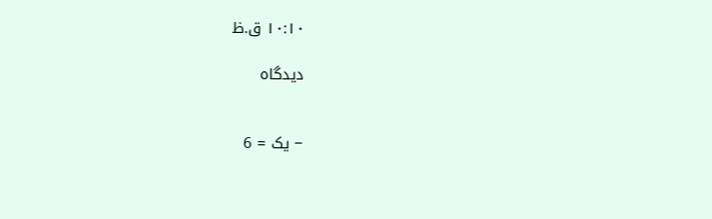۱۰:۱۰ ق.ظ

دیدگاه


− یک = 6